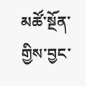མཚོ་སྔོན་གྱིས་བྱང་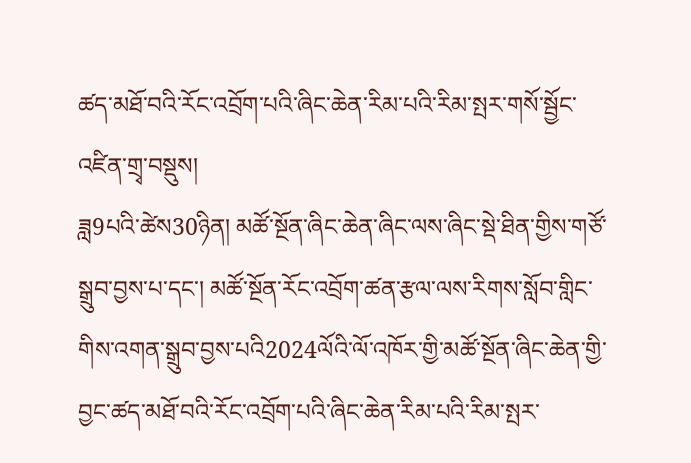ཚད་མཐོ་བའི་རོང་འབྲོག་པའི་ཞིང་ཆེན་རིམ་པའི་རིམ་སྤར་གསོ་སྦྱོང་འཛིན་གྲྭ་བསྡུས།
ཟླ9པའི་ཚེས30ཉིན། མཚོ་སྔོན་ཞིང་ཆེན་ཞིང་ལས་ཞིང་སྡེ་ཐིན་གྱིས་གཙོ་སྒྲུབ་བྱས་པ་དང་། མཚོ་སྔོན་རོང་འབྲོག་ཚན་རྩལ་ལས་རིགས་སློབ་གླིང་གིས་འགན་སྒྲུབ་བྱས་པའི2024ལོའི་ལོ་འཁོར་གྱི་མཚོ་སྔོན་ཞིང་ཆེན་གྱི་བྱང་ཚད་མཐོ་བའི་རོང་འབྲོག་པའི་ཞིང་ཆེན་རིམ་པའི་རིམ་སྤར་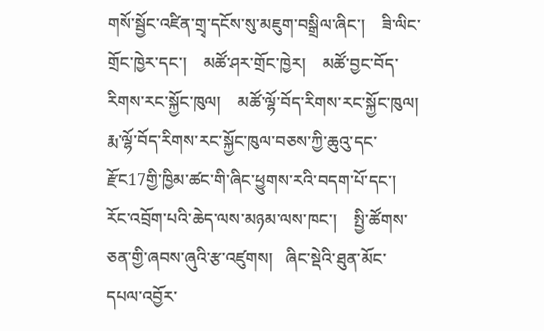གསོ་སྦྱོང་འཛིན་གྲྭ་དངོས་སུ་མཇུག་བསྒྲིལ་ཞིང་།    ཟི་ལིང་གྲོང་ཁྱེར་དང་།    མཚོ་ཤར་གྲོང་ཁྱེར།    མཚོ་བྱང་བོད་རིགས་རང་སྐྱོང་ཁུལ།    མཚོ་ལྷོ་བོད་རིགས་རང་སྐྱོང་ཁུལ།    རྨ་ལྷོ་བོད་རིགས་རང་སྐྱོང་ཁུལ་བཅས་ཀྱི་ཆུའུ་དང་རྫོང17གྱི་ཁྱིམ་ཚང་གི་ཞིང་ཕྱུགས་རའི་བདག་པོ་དང་།    རོང་འབྲོག་པའི་ཆེད་ལས་མཉམ་ལས་ཁང་།    སྤྱི་ཚོགས་ཅན་གྱི་ཞབས་ཞུའི་རྩ་འཛུགས།   ཞིང་སྡེའི་ཐུན་མོང་དཔལ་འབྱོར་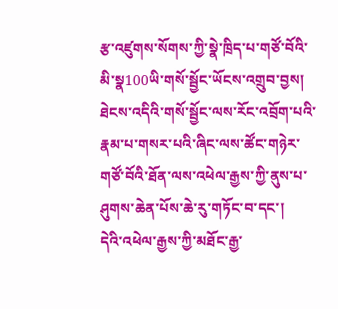རྩ་འཛུགས་སོགས་ཀྱི་སྣེ་ཁྲིད་པ་གཙོ་བོའི་མི་སྣ100ཡི་གསོ་སྦྱོང་ཡོངས་འགྲུབ་བྱས།
ཐེངས་འདིའི་གསོ་སྦྱོང་ལས་རོང་འབྲོག་པའི་རྣམ་པ་གསར་པའི་ཞིང་ལས་ཚོང་གཉེར་གཙོ་བོའི་ཐོན་ལས་འཕེལ་རྒྱས་ཀྱི་ནུས་པ་ཤུགས་ཆེན་པོས་ཆེ་རུ་གཏོང་བ་དང་།    དེའི་འཕེལ་རྒྱས་ཀྱི་མཐོང་རྒྱ་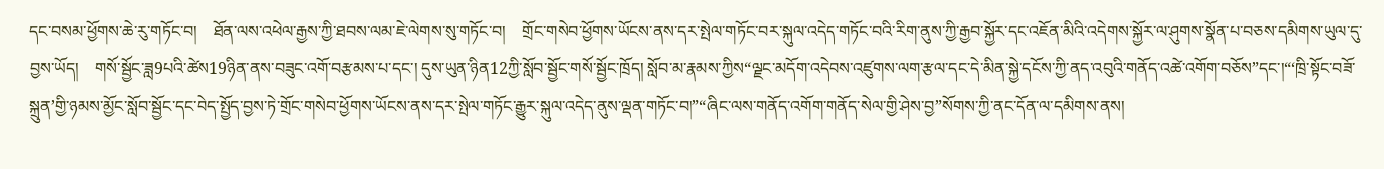དང་བསམ་ཕྱོགས་ཆེ་རུ་གཏོང་བ།    ཐོན་ལས་འཕེལ་རྒྱས་ཀྱི་ཐབས་ལམ་ཇེ་ལེགས་སུ་གཏོང་བ།    གྲོང་གསེབ་ཕྱོགས་ཡོངས་ནས་དར་སྤེལ་གཏོང་བར་སྐུལ་འདེད་གཏོང་བའི་རིག་ནུས་ཀྱི་རྒྱབ་སྐྱོར་དང་འཇོན་མིའི་འདེགས་སྐྱོར་ལ་ཤུགས་སྣོན་པ་བཅས་དམིགས་ཡུལ་དུ་བྱས་ཡོད།    གསོ་སྦྱོང་ཟླ9པའི་ཚེས19ཉིན་ནས་བཟུང་འགོ་བརྩམས་པ་དང་། དུས་ཡུན་ཉིན12ཀྱི་སློབ་སྦྱོང་གསོ་སྦྱོང་ཁྲོད། སློབ་མ་རྣམས་ཀྱིས“ལྗང་མདོག་འདེབས་འཛུགས་ལག་རྩལ་དང་དེ་མིན་སྐྱེ་དངོས་ཀྱི་ནད་འབུའི་གནོད་འཚེ་འགོག་བཅོས”དང་།“‘ཁྲི་སྟོང་བཟོ་སྐྲུན’གྱི་ཉམས་མྱོང་སློབ་སྦྱོང་དང་བེད་སྤྱོད་བྱས་ཏེ་གྲོང་གསེབ་ཕྱོགས་ཡོངས་ནས་དར་སྤེལ་གཏོང་རྒྱུར་སྐུལ་འདེད་ནུས་ལྡན་གཏོང་བ།”“ཞིང་ལས་གནོད་འགོག་གནོད་སེལ་གྱི་ཤེས་བྱ”སོགས་ཀྱི་ནང་དོན་ལ་དམིགས་ནས།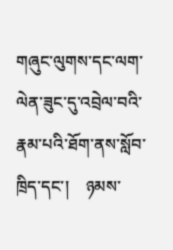གཞུང་ལུགས་དང་ལག་ལེན་ཟུང་དུ་འབྲེལ་བའི་རྣམ་པའི་ཐོག་ནས་སློབ་ཁྲིད་དང་།    ཉམས་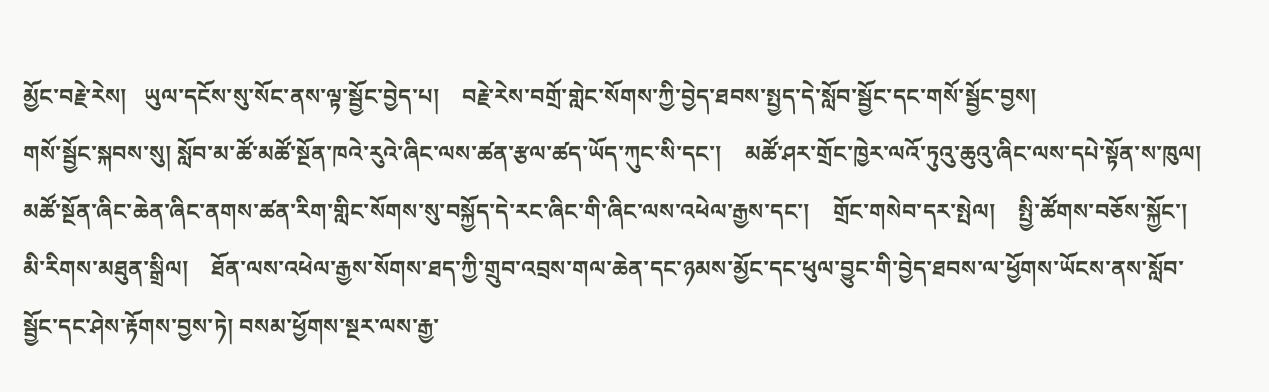མྱོང་བརྗེ་རེས།   ཡུལ་དངོས་སུ་སོང་ནས་ལྟ་སྦྱོང་བྱེད་པ།    བརྗེ་རེས་བགྲོ་གླེང་སོགས་ཀྱི་བྱེད་ཐབས་སྤྱད་དེ་སློབ་སྦྱོང་དང་གསོ་སྦྱོང་བྱས།
གསོ་སྦྱོང་སྐབས་སུ། སློབ་མ་ཚོ་མཚོ་སྔོན་ཁའེ་རུའེ་ཞིང་ལས་ཚན་རྩལ་ཚད་ཡོད་ཀུང་སི་དང་།    མཚོ་ཤར་གྲོང་ཁྱེར་ལའོ་ཏུའུ་ཆུའུ་ཞིང་ལས་དཔེ་སྟོན་ས་ཁུལ།    མཚོ་སྔོན་ཞིང་ཆེན་ཞིང་ནགས་ཚན་རིག་གླིང་སོགས་སུ་བསྐྱོད་དེ་རང་ཞིང་གི་ཞིང་ལས་འཕེལ་རྒྱས་དང་།    གྲོང་གསེབ་དར་སྤེལ།    སྤྱི་ཚོགས་བཅོས་སྐྱོང་།    མི་རིགས་མཐུན་སྒྲིལ།    ཐོན་ལས་འཕེལ་རྒྱས་སོགས་ཐད་ཀྱི་གྲུབ་འབྲས་གལ་ཆེན་དང་ཉམས་མྱོང་དང་ཕུལ་བྱུང་གི་བྱེད་ཐབས་ལ་ཕྱོགས་ཡོངས་ནས་སློབ་སྦྱོང་དང་ཤེས་རྟོགས་བྱས་ཏེ། བསམ་ཕྱོགས་སྔར་ལས་རྒྱ་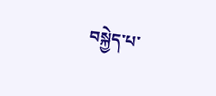བསྐྱེད་པ་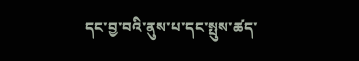དང་བྱ་བའི་ནུས་པ་དང་སྤུས་ཚད་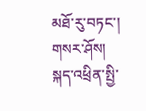མཐོ་རུ་བཏང་།
གསར་ཤོས།
སྐད་འཕྲིན་སྤྱི་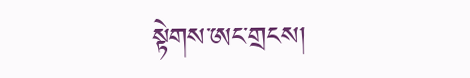སྟེགས་ཨང་གྲངས།